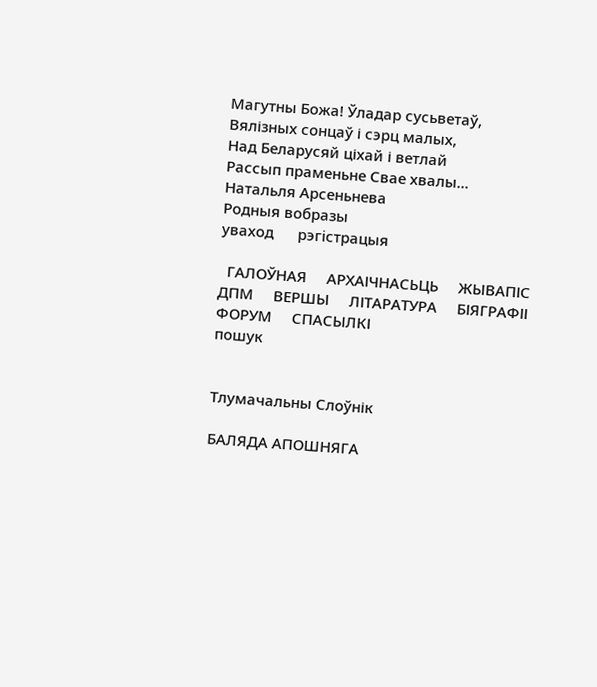Магутны Божа! Ўладар сусьветаў,
Вялізных сонцаў і сэрц малых,
Над Беларусяй ціхай і ветлай
Рассып праменьне Свае хвалы...
Натальля Арсеньнева
Родныя вобразы
уваход      рэгiстрацыя

  ГАЛОЎНАЯ     АРХАІЧНАСЬЦЬ     ЖЫВАПІС     ДПМ     ВЕРШЫ     ЛІТАРАТУРА     БІЯГРАФІІ     ФОРУМ     СПАСЫЛКІ
пошук


Тлумачальны Слоўнік

БАЛЯДА АПОШНЯГА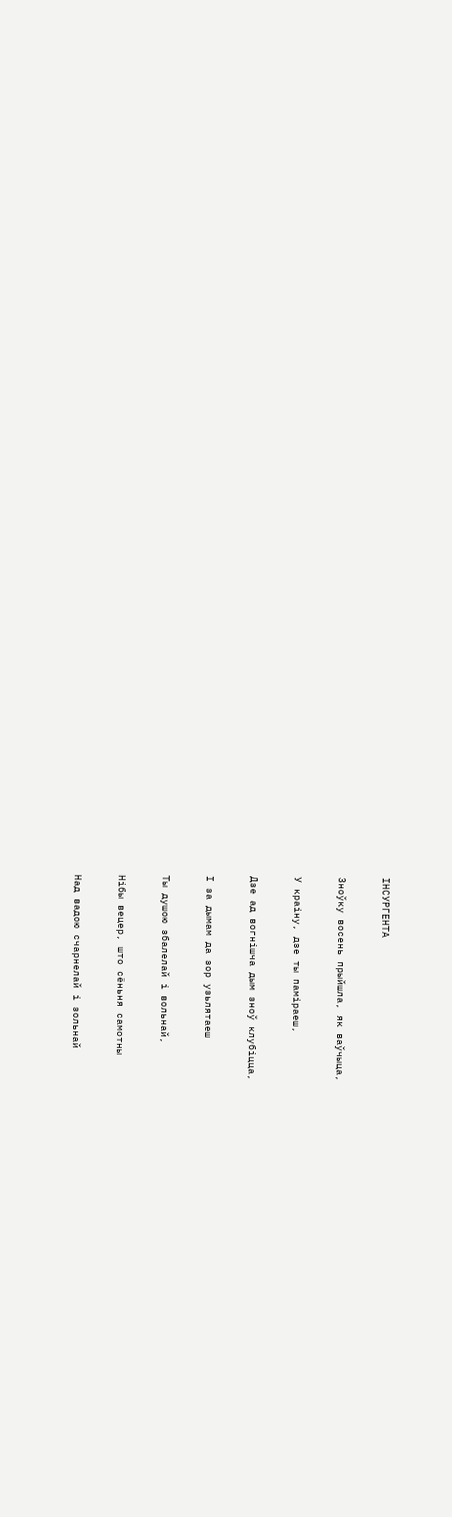ІНСУРГЕНТА

Зноўку восень прыйшла, як ваўчыца,

У краіну, дзе ты паміраеш,

Дзе ад вогнішча дым зноў клубіцца,

І за дымам да зор узьлятаеш

Ты душою збалелай і вольнай,

Нібы вецер, што сёньня самотны

Над вадою счарнелай і зольнай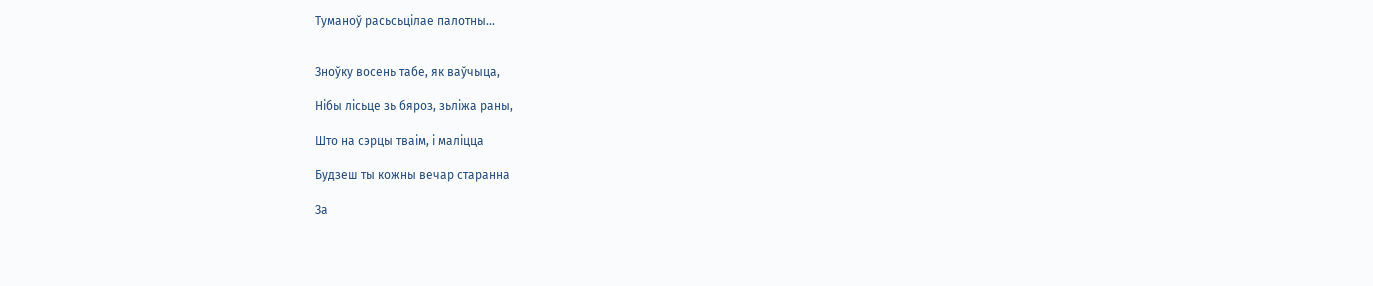Туманоў расьсьцілае палотны...


Зноўку восень табе, як ваўчыца,

Нібы лісьце зь бяроз, зьліжа раны,

Што на сэрцы тваім, і маліцца

Будзеш ты кожны вечар старанна

За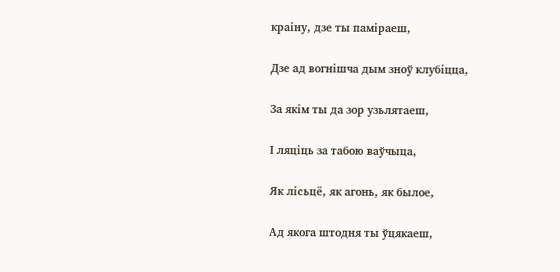краіну, дзе ты паміраеш,

Дзе ад вогнішча дым зноў клубіцца,

За якім ты да зор узьлятаеш,

І ляціць за табою ваўчыца,

Як лісьцё, як агонь, як былое,

Ад якога штодня ты ўцякаеш,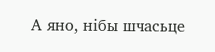А яно, нібы шчасьце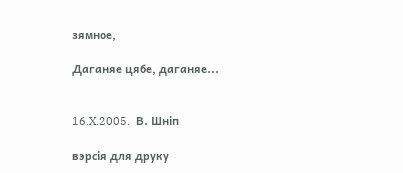зямное,

Даганяе цябе, даганяе...


16.X.2005.  В. Шніп

вэрсія для друку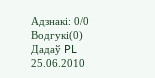Адзнакi: 0/0 Водгукі(0)
Дадаў PL 25.06.2010